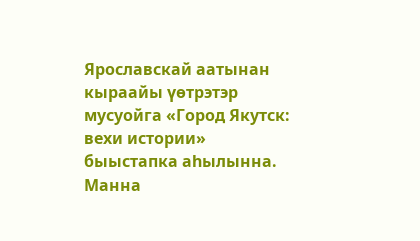Ярославскай аатынан кыраайы үөтрэтэр мусуойга «Город Якутск: вехи истории» быыстапка аһылынна. Манна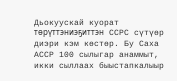Дьокуускай куорат төрүттэниэҕиттэн ССРС сүтүөр диэри кэм көстөр. Бу Саха АССР 100 сылыгар анаммыт, икки сыллаах быыстапкалыыр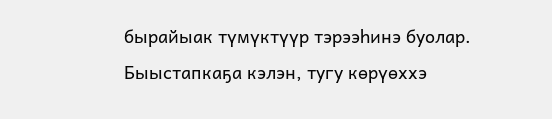бырайыак түмүктүүр тэрээһинэ буолар.
Быыстапкаҕа кэлэн, тугу көрүөххэ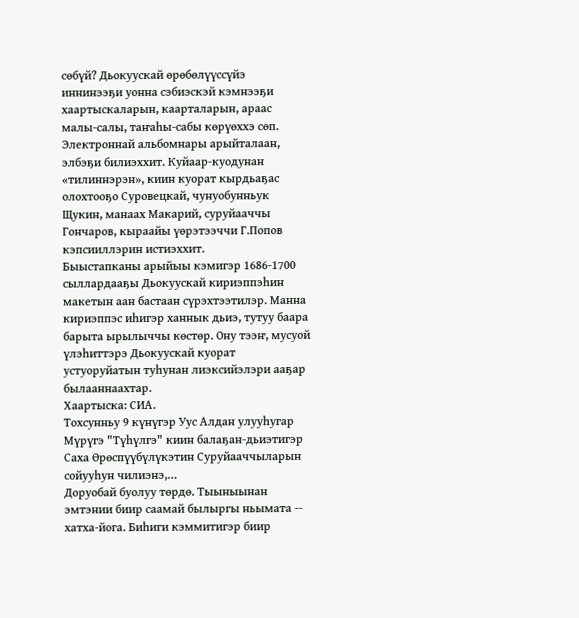сөбүй? Дьокуускай өрөбөлүүссүйэ иннинээҕи уонна сэбиэскэй кэмнээҕи хаартыскаларын, каарталарын, араас малы-салы, таҥаһы-сабы көрүөххэ сөп. Электроннай альбомнары арыйталаан, элбэҕи билиэххит. Куйаар-куодунан «тилиннэрэн», киин куорат кырдьаҕас олохтооҕо Суровецкай, чунуобунньук Щукин, манаах Макарий, суруйааччы Гончаров, кыраайы үөрэтээччи Г.Попов кэпсииллэрин истиэххит.
Быыстапканы арыйыы кэмигэр 1686-1700 сыллардааҕы Дьокуускай кириэппэһин макетын аан бастаан сүрэхтээтилэр. Манна кириэппэс иһигэр ханнык дьиэ, тутуу баара барыта ырылыччы көстөр. Ону тээҥ, мусуой үлэһиттэрэ Дьокуускай куорат устуоруйатын туһунан лиэксийэлэри ааҕар былааннаахтар.
Хаартыска: СИА.
Тохсунньу 9 күнүгэр Уус Алдан улууһугар Мүрүгэ "Түһүлгэ" киин балаҕан-дьиэтигэр Саха Өрөспүүбүлүкэтин Суруйааччыларын сойууһун чилиэнэ,…
Доруобай буолуу төрдө. Тыыныынан эмтэнии биир саамай былыргы ньымата -- хатха-йога. Биһиги кэммитигэр биир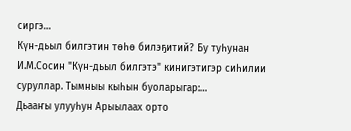сиргэ…
Күн-дьыл билгэтин төһө билэҕитий? Бу туһунан И.М.Сосин "Күн-дьыл билгэтэ" кинигэтигэр сиһилии суруллар. Тымныы кыһын буоларыгар:…
Дьааҥы улууһун Арыылаах орто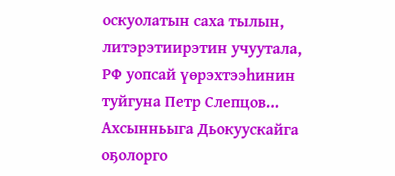оскуолатын саха тылын, литэрэтиирэтин учуутала, РФ уопсай үөрэхтээһинин туйгуна Петр Слепцов…
Ахсынньыга Дьокуускайга оҕолорго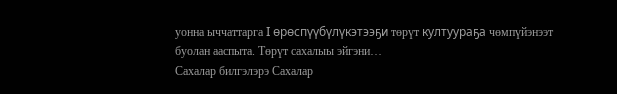уонна ыччаттарга I өрөспүүбүлүкэтээҕи төрүт култуураҕа чөмпүйэнээт буолан ааспыта. Төрүт сахалыы эйгэни…
Сахалар билгэлэрэ Сахалар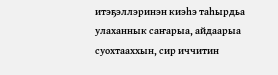итэҕэллэринэн киэһэ таһырдьа улаханнык саҥарыа, айдаарыа суохтааххын, сир иччитин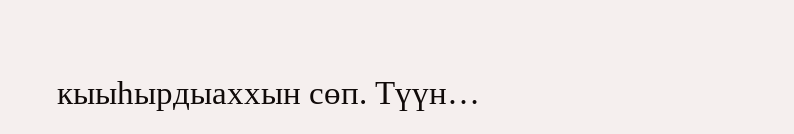кыыһырдыаххын сөп. Түүн…